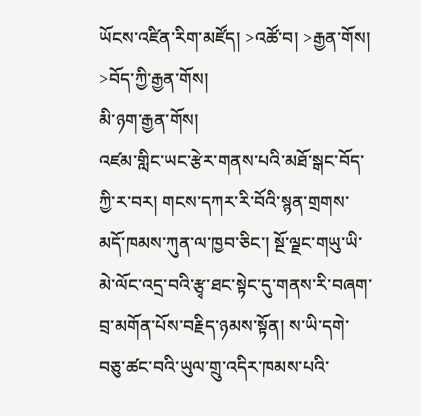ཡོངས་འཛིན་རིག་མཛོད། >འཚོ་བ། >རྒྱན་གོས། >བོད་ཀྱི་རྒྱན་གོས།
མི་ཉག་རྒྱན་གོས།
འཛམ་གླིང་ཡང་རྩེར་གནས་པའི་མཐོ་སྒང་བོད་ཀྱི་ར་བར། གངས་དཀར་རི་བོའི་སྙན་གྲགས་མདོ་ཁམས་ཀུན་ལ་ཁྱབ་ཅིང་། སྔོ་ལྗང་གཡུ་ཡི་མེ་ལོང་འདྲ་བའི་རྩྭ་ཐང་སྟེང་དུ་གནས་རི་བཞག་བྲ་མགོན་པོས་བརྗིད་ཉམས་སྟོན། ས་ཡི་དགེ་བཅུ་ཚང་བའི་ཡུལ་གྲུ་འདིར་ཁམས་པའི་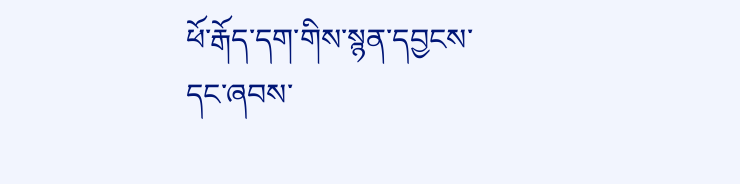ཕོ་རྒོད་དག་གིས་སྙན་དབྱངས་དང་ཞབས་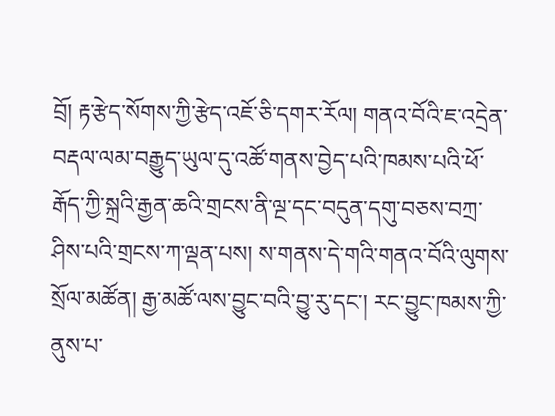བྲོ། རྟ་རྩེད་སོགས་ཀྱི་རྩེད་འཇོ་ཅི་དགར་རོལ། གནའ་བོའི་ཇ་འདྲེན་བརྡལ་ལམ་བརྒྱུད་ཡུལ་དུ་འཚོ་གནས་བྱེད་པའི་ཁམས་པའི་ཕོ་རྒོད་ཀྱི་སྐྲའི་རྒྱན་ཆའི་གྲངས་ནི་ལྔ་དང་བདུན་དགུ་བཅས་བཀྲ་ཤིས་པའི་གྲངས་ཀ་ལྡན་པས། ས་གནས་དེ་གའི་གནའ་བོའི་ལུགས་སྲོལ་མཚོན། རྒྱ་མཚོ་ལས་བྱུང་བའི་བྱུ་རུ་དང་། རང་བྱུང་ཁམས་ཀྱི་ནུས་པ་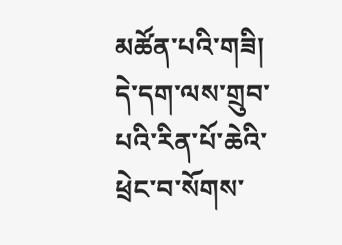མཚོན་པའི་གཟི། དེ་དག་ལས་གྲུབ་པའི་རིན་པོ་ཆེའི་ཕྲེང་བ་སོགས་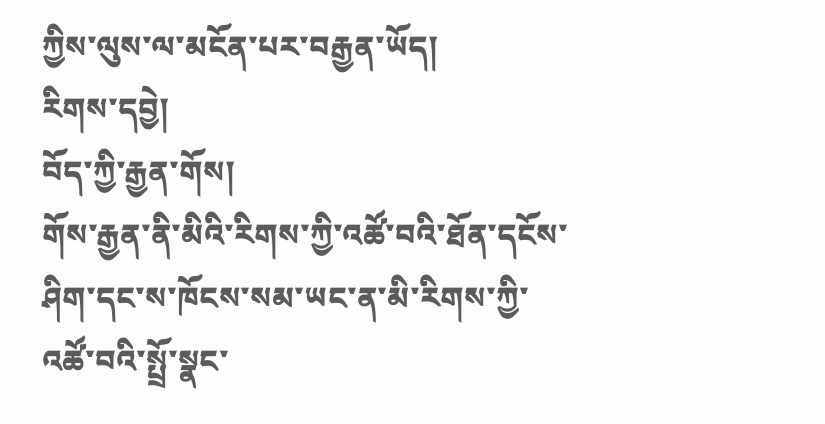ཀྱིས་ལུས་ལ་མངོན་པར་བརྒྱན་ཡོད།
རིགས་དབྱེ།
བོད་ཀྱི་རྒྱན་གོས།
གོས་རྒྱན་ནི་མིའི་རིགས་ཀྱི་འཚོ་བའི་ཐོན་དངོས་ཤིག་དང་ས་ཁོངས་སམ་ཡང་ན་མི་རིགས་ཀྱི་འཚོ་བའི་སྤྲོ་སྣང་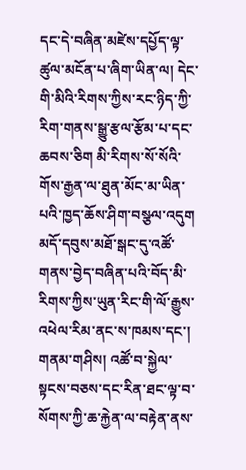དང་དེ་བཞིན་མཛེས་དཔྱོད་ལྟ་ཚུལ་མངོན་པ་ཞིག་ཡིན་ལ། དེང་གི་མིའི་རིགས་ཀྱིས་རང་ཉིད་ཀྱི་རིག་གནས་སྒྱུ་རྩལ་རྩོམ་པ་དང་ཆབས་ཅིག མི་རིགས་སོ་སོའི་གོས་རྒྱན་ལ་ཐུན་མོང་མ་ཡིན་པའི་ཁྱད་ཆོས་ཤིག་བསྩལ་འདུག མདོ་དབུས་མཐོ་སྒང་དུ་འཚོ་གནས་བྱེད་བཞིན་པའི་བོད་མི་རིགས་ཀྱིས་ཡུན་རིང་གི་ལོ་རྒྱུས་འཕེལ་རིམ་ནང་ས་ཁམས་དང་། གནམ་གཤིས། འཚོ་བ་སྐྱེལ་སྟངས་བཅས་དང་རིན་ཐང་ལྟ་བ་སོགས་ཀྱི་ཆ་རྐྱེན་ལ་བརྟེན་ནས་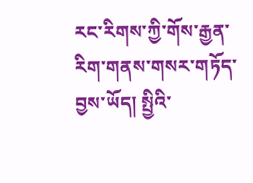རང་རིགས་ཀྱི་གོས་རྒྱན་རིག་གནས་གསར་གཏོད་བྱས་ཡོད། སྤྱིའི་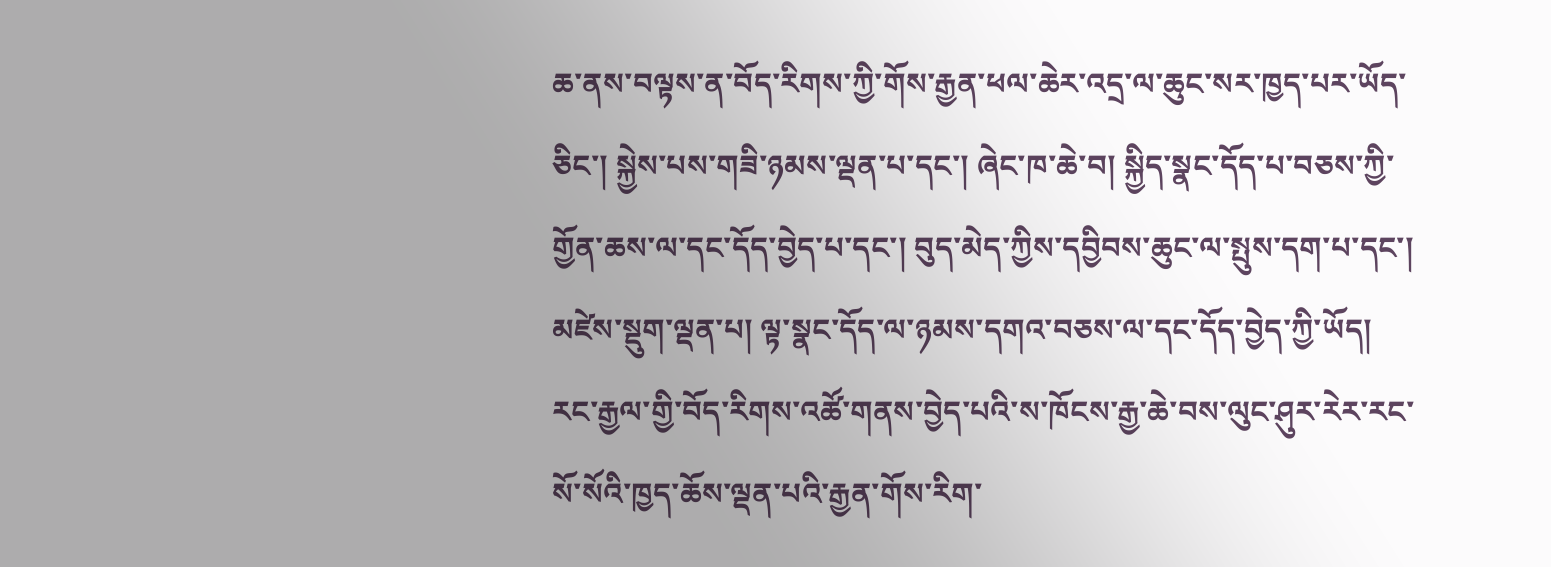ཆ་ནས་བལྟས་ན་བོད་རིགས་ཀྱི་གོས་རྒྱན་ཕལ་ཆེར་འདྲ་ལ་ཆུང་སར་ཁྱད་པར་ཡོད་ཅིང་། སྐྱེས་པས་གཟི་ཉམས་ལྡན་པ་དང་། ཞེང་ཁ་ཆེ་བ། སྐྱིད་སྣང་དོད་པ་བཅས་ཀྱི་གྱོན་ཆས་ལ་དང་དོད་བྱེད་པ་དང་། བུད་མེད་ཀྱིས་དབྱིབས་ཆུང་ལ་སྤུས་དག་པ་དང་། མཛེས་སྡུག་ལྡན་པ། ལྟ་སྣང་དོད་ལ་ཉམས་དགའ་བཅས་ལ་དང་དོད་བྱེད་ཀྱི་ཡོད། རང་རྒྱལ་གྱི་བོད་རིགས་འཚོ་གནས་བྱེད་པའི་ས་ཁོངས་རྒྱ་ཆེ་བས་ལུང་ཤུར་རེར་རང་སོ་སོའི་ཁྱད་ཆོས་ལྡན་པའི་རྒྱན་གོས་རིག་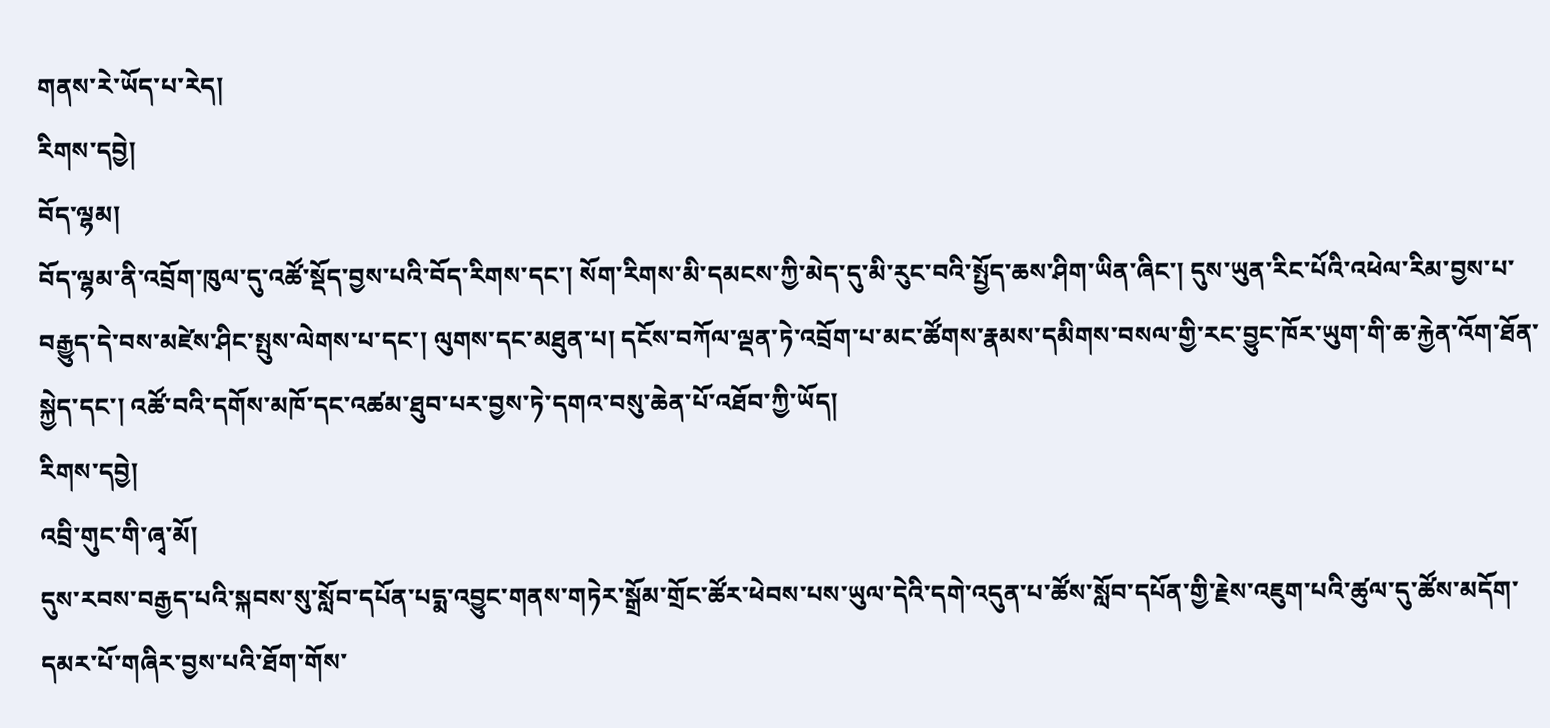གནས་རེ་ཡོད་པ་རེད།
རིགས་དབྱེ།
བོད་ལྷམ།
བོད་ལྷམ་ནི་འབྲོག་ཁུལ་དུ་འཚོ་སྡོད་བྱས་པའི་བོད་རིགས་དང་། སོག་རིགས་མི་དམངས་ཀྱི་མེད་དུ་མི་རུང་བའི་སྤྱོད་ཆས་ཤིག་ཡིན་ཞིང་། དུས་ཡུན་རིང་པོའི་འཕེལ་རིམ་བྱས་པ་བརྒྱུད་དེ་བས་མཛེས་ཤིང་སྤུས་ལེགས་པ་དང་། ལུགས་དང་མཐུན་པ། དངོས་བཀོལ་ལྡན་ཏེ་འབྲོག་པ་མང་ཚོགས་རྣམས་དམིགས་བསལ་གྱི་རང་བྱུང་ཁོར་ཡུག་གི་ཆ་རྐྱེན་འོག་ཐོན་སྐྱེད་དང་། འཚོ་བའི་དགོས་མཁོ་དང་འཚམ་ཐུབ་པར་བྱས་ཏེ་དགའ་བསུ་ཆེན་པོ་འཐོབ་ཀྱི་ཡོད།
རིགས་དབྱེ།
འབྲི་གུང་གི་ཞྭ་མོ།
དུས་རབས་བརྒྱད་པའི་སྐབས་སུ་སློབ་དཔོན་པདྨ་འབྱུང་གནས་གཏེར་སྒྲོམ་གྲོང་ཚོར་ཕེབས་པས་ཡུལ་དེའི་དགེ་འདུན་པ་ཚོས་སློབ་དཔོན་གྱི་རྗེས་འཇུག་པའི་ཚུལ་དུ་ཚོས་མདོག་དམར་པོ་གཞིར་བྱས་པའི་ཐོག་གོས་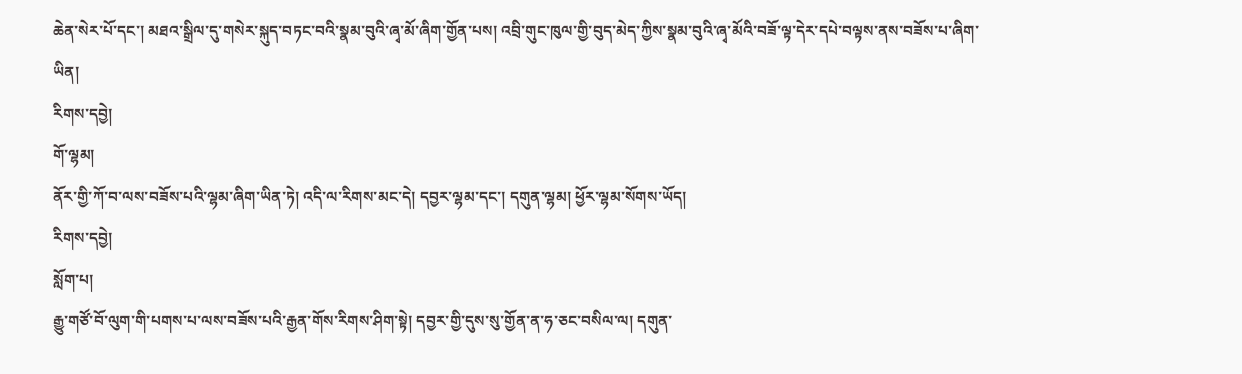ཆེན་སེར་པོ་དང་། མཐའ་སྒྲིལ་དུ་གསེར་སྐུད་བཏང་བའི་སྣམ་བུའི་ཞྭ་མོ་ཞིག་གྱོན་པས། འབྲི་གུང་ཁུལ་གྱི་བུད་མེད་ཀྱིས་སྣམ་བུའི་ཞྭ་མོའི་བཟོ་ལྟ་དེར་དཔེ་བལྟས་ནས་བཟོས་པ་ཞིག་ཡིན།
རིགས་དབྱེ།
གོ་ལྷམ།
ནོར་གྱི་ཀོ་བ་ལས་བཟོས་པའི་ལྷམ་ཞིག་ཡིན་ཏེ། འདི་ལ་རིགས་མང་དེ། དབྱར་ལྷམ་དང་། དགུན་ལྷམ། ཕྱོར་ལྷམ་སོགས་ཡོད།
རིགས་དབྱེ།
སློག་པ།
རྒྱུ་གཙོ་བོ་ལུག་གི་པགས་པ་ལས་བཟོས་པའི་རྒྱན་གོས་རིགས་ཤིག་སྟེ། དབྱར་གྱི་དུས་སུ་གྱོན་ན་ཧ་ཅང་བསིལ་ལ། དགུན་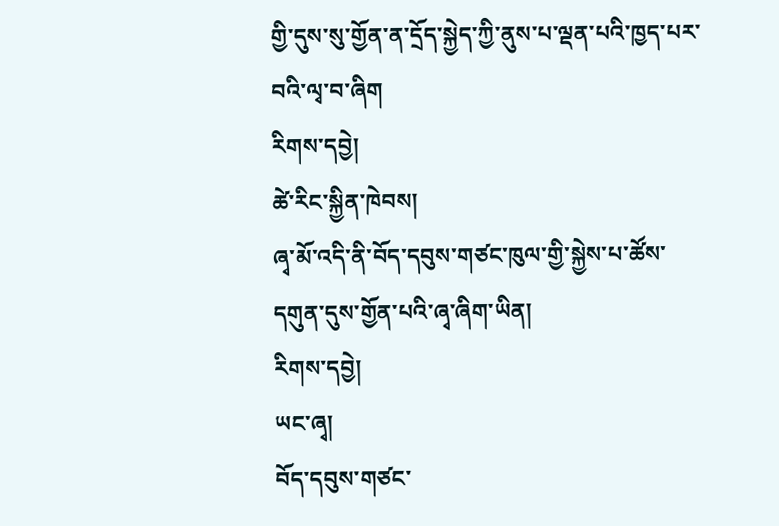གྱི་དུས་སུ་གྱོན་ན་དྲོད་སྐྱེད་ཀྱི་ནུས་པ་ལྡན་པའི་ཁྱད་པར་བའི་ལྭ་བ་ཞིག
རིགས་དབྱེ།
ཚེ་རིང་སྐྱིན་ཁེབས།
ཞྭ་མོ་འདི་ནི་བོད་དབུས་གཙང་ཁུལ་གྱི་སྐྱེས་པ་ཚོས་དགུན་དུས་གྱོན་པའི་ཞྭ་ཞིག་ཡིན།
རིགས་དབྱེ།
ཡང་ཞྭ།
བོད་དབུས་གཙང་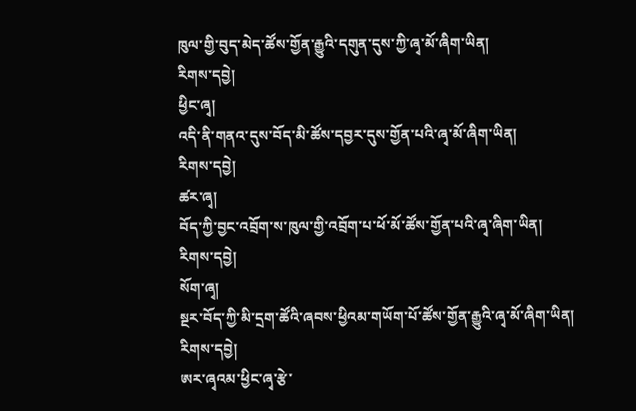ཁུལ་གྱི་བུད་མེད་ཚོས་གྱོན་རྒྱུའི་དགུན་དུས་ཀྱི་ཞྭ་མོ་ཞིག་ཡིན།
རིགས་དབྱེ།
ཕྱིང་ཞྭ།
འདི་ནི་གནའ་དུས་བོད་མི་ཚོས་དབྱར་དུས་གྱོན་པའི་ཞྭ་མོ་ཞིག་ཡིན།
རིགས་དབྱེ།
ཚར་ཞྭ།
བོད་ཀྱི་བྱང་འབྲོག་ས་ཁུལ་གྱི་འབྲོག་པ་ཕོ་མོ་ཚོས་གྱོན་པའི་ཞྭ་ཞིག་ཡིན།
རིགས་དབྱེ།
སོག་ཞྭ།
སྔར་བོད་ཀྱི་མི་དྲག་ཚོའི་ཞབས་ཕྱིའམ་གཡོག་པོ་ཚོས་གྱོན་རྒྱུའི་ཞྭ་མོ་ཞིག་ཡིན།
རིགས་དབྱེ།
ཨར་ཞྭའམ་ཕྱིང་ཞྭ་རྩེ་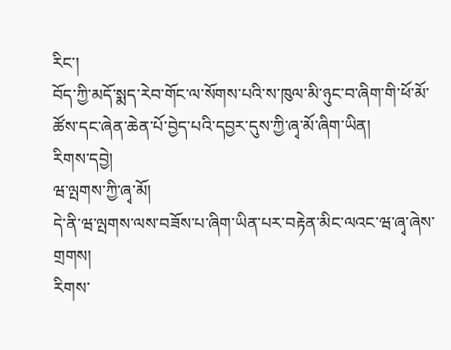རིང་།
བོད་ཀྱི་མདོ་སྨད་རེབ་གོང་ལ་སོགས་པའི་ས་ཁུལ་མི་ཉུང་བ་ཞིག་གི་ཕོ་མོ་ཚོས་དང་ཞེན་ཆེན་པོ་བྱེད་པའི་དབྱར་དུས་ཀྱི་ཞྭ་མོ་ཞིག་ཡིན།
རིགས་དབྱེ།
ཝ་ལྤགས་ཀྱི་ཞྭ་མོ།
དེ་ནི་ཝ་ལྤགས་ལས་བཟོས་པ་ཞིག་ཡིན་པར་བརྟེན་མིང་ལའང་ཝ་ཞྭ་ཞེས་གྲགས།
རིགས་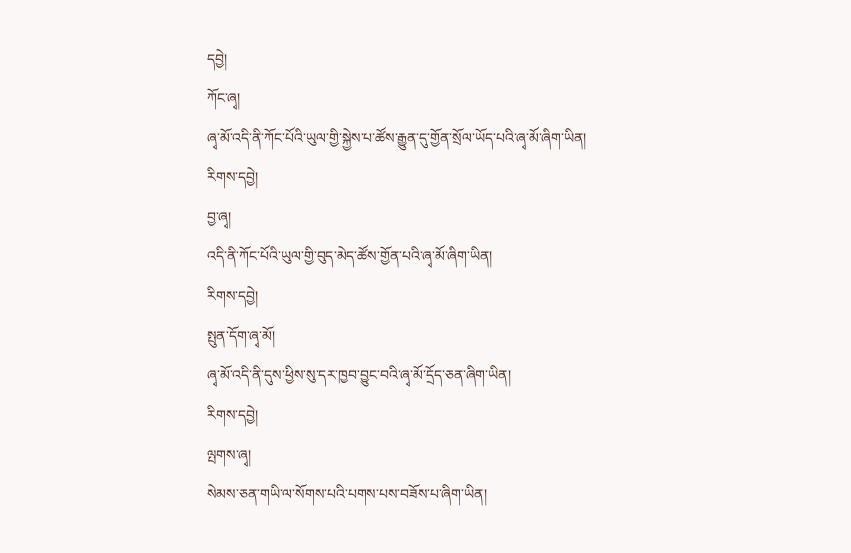དབྱེ།
ཀོང་ཞྭ།
ཞྭ་མོ་འདི་ནི་ཀོང་པོའི་ཡུལ་གྱི་སྐྱེས་པ་ཚོས་རྒྱུན་དུ་གྱོན་སྲོལ་ཡོད་པའི་ཞྭ་མོ་ཞིག་ཡིན།
རིགས་དབྱེ།
བྱ་ཞྭ།
འདི་ནི་ཀོང་པོའི་ཡུལ་གྱི་བུད་མེད་ཚོས་གྱོན་པའི་ཞྭ་མོ་ཞིག་ཡིན།
རིགས་དབྱེ།
སྤུན་དོག་ཞྭ་མོ།
ཞྭ་མོ་འདི་ནི་དུས་ཕྱིས་སུ་དར་ཁྱབ་བྱུང་བའི་ཞྭ་མོ་དྲོད་ཅན་ཞིག་ཡིན།
རིགས་དབྱེ།
ལྤགས་ཞྭ།
སེམས་ཅན་གཡི་ལ་སོགས་པའི་པགས་པས་བཟོས་པ་ཞིག་ཡིན།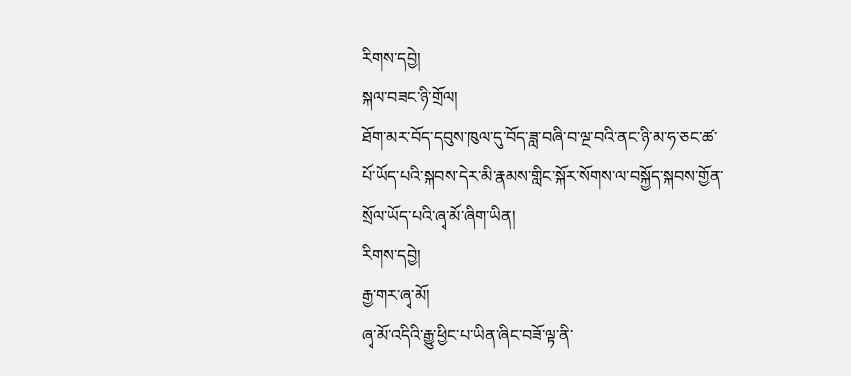རིགས་དབྱེ།
སྐལ་བཟང་ཉི་གྲོལ།
ཐོག་མར་བོད་དབུས་ཁུལ་དུ་བོད་ཟླ་བཞི་བ་ལྔ་བའི་ནང་ཉི་མ་ཧ་ཅང་ཚ་པོ་ཡོད་པའི་སྐབས་དེར་མི་རྣམས་གླིང་སྐོར་སོགས་ལ་བསྐྱོད་སྐབས་གྱོན་སྲོལ་ཡོད་པའི་ཞྭ་མོ་ཞིག་ཡིན།
རིགས་དབྱེ།
རྒྱ་གར་ཞྭ་མོ།
ཞྭ་མོ་འདིའི་རྒྱུ་ཕྱིང་པ་ཡིན་ཞིང་བཟོ་ལྟ་ནི་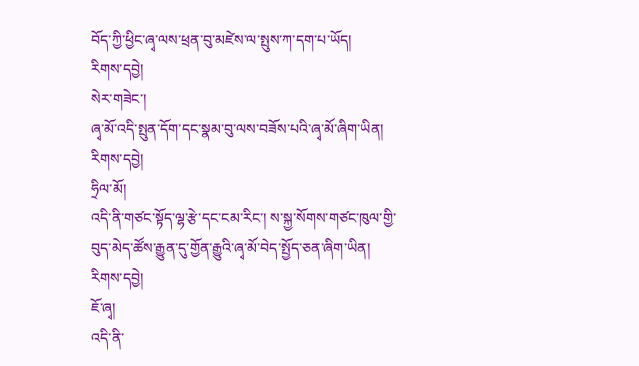བོད་ཀྱི་ཕྱིང་ཞྭ་ལས་ཕྲན་བུ་མཛེས་ལ་སྤུས་ཀ་དག་པ་ཡོད།
རིགས་དབྱེ།
སེར་གཟེང་།
ཞྭ་མོ་འདི་སྤུན་དོག་དང་སྣམ་བུ་ལས་བཟོས་པའི་ཞྭ་མོ་ཞིག་ཡིན།
རིགས་དབྱེ།
ཧྲིལ་མོ།
འདི་ནི་གཙང་སྟོད་ལྷ་རྩེ་དང་ངམ་རིང་། ས་སྐྱ་སོགས་གཙང་ཁུལ་གྱི་བུད་མེད་ཚོས་རྒྱུན་དུ་གྱོན་རྒྱུའི་ཞྭ་མོ་བེད་སྤྱོད་ཅན་ཞིག་ཡིན།
རིགས་དབྱེ།
ཇོ་ཞྭ།
འདི་ནི་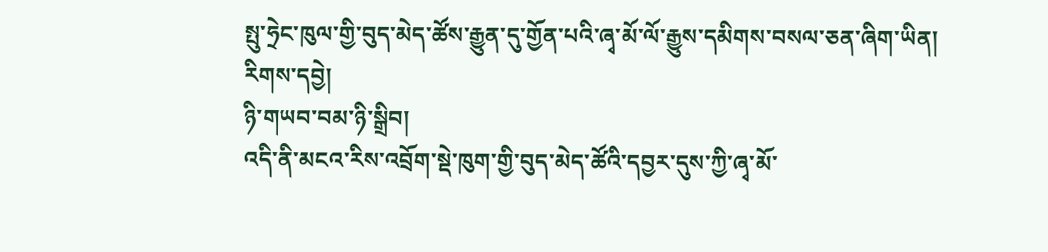སྤུ་ཧྲེང་ཁུལ་གྱི་བུད་མེད་ཚོས་རྒྱུན་དུ་གྱོན་པའི་ཞྭ་མོ་ལོ་རྒྱུས་དམིགས་བསལ་ཅན་ཞིག་ཡིན།
རིགས་དབྱེ།
ཉི་གཡབ་བམ་ཉི་སྒྲིབ།
འདི་ནི་མངའ་རིས་འབྲོག་སྡེ་ཁུག་གྱི་བུད་མེད་ཚོའི་དབྱར་དུས་ཀྱི་ཞྭ་མོ་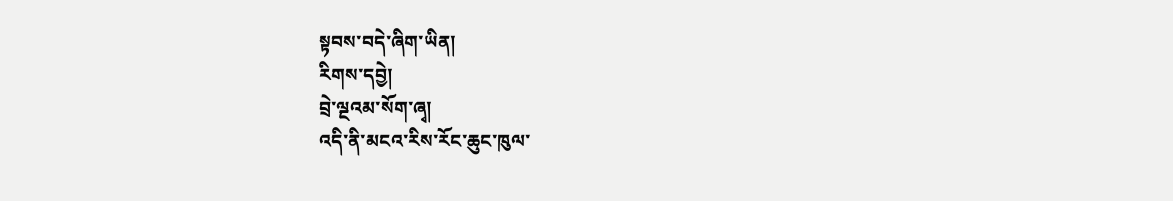སྟབས་བདེ་ཞིག་ཡིན།
རིགས་དབྱེ།
བྲེ་ལྔའམ་སོག་ཞྭ།
འདི་ནི་མངའ་རིས་རོང་ཆུང་ཁུལ་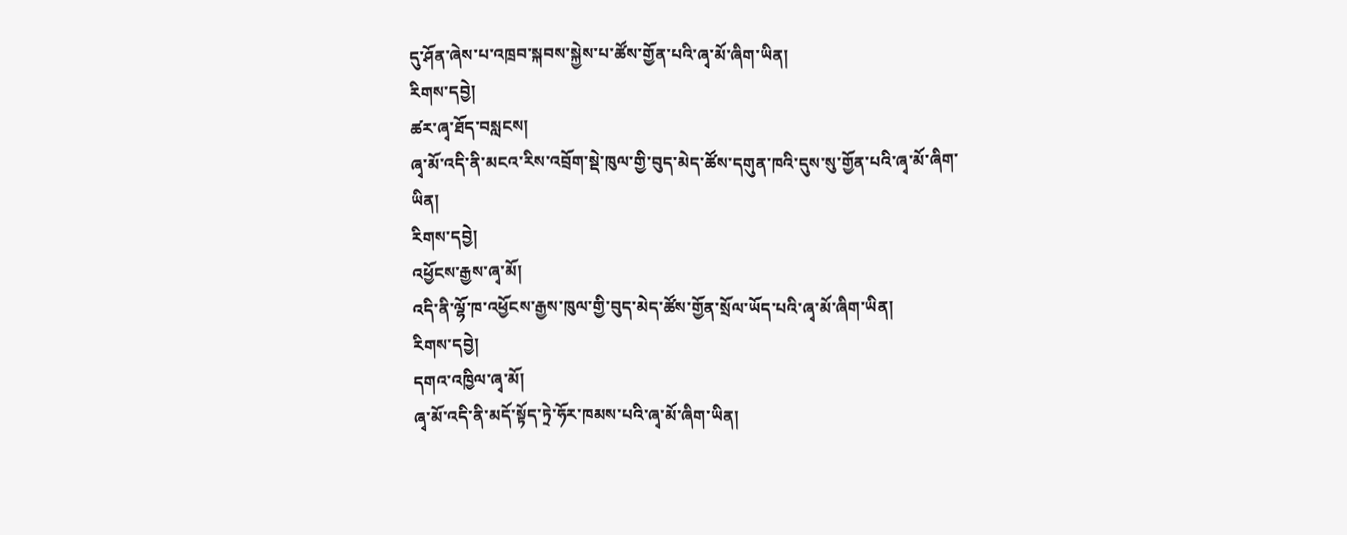དུ་ཤོན་ཞེས་པ་འཁྲབ་སྐབས་སྐྱེས་པ་ཚོས་གྱོན་པའི་ཞྭ་མོ་ཞིག་ཡིན།
རིགས་དབྱེ།
ཚར་ཞྭ་ཐོད་བསླངས།
ཞྭ་མོ་འདི་ནི་མངའ་རིས་འབྲོག་སྡེ་ཁུལ་གྱི་བུད་མེད་ཚོས་དགུན་ཁའི་དུས་སུ་གྱོན་པའི་ཞྭ་མོ་ཞིག་ཡིན།
རིགས་དབྱེ།
འཕྱོངས་རྒྱས་ཞྭ་མོ།
འདི་ནི་ལྷོ་ཁ་འཕྱོངས་རྒྱས་ཁུལ་གྱི་བུད་མེད་ཚོས་གྱོན་སྲོལ་ཡོད་པའི་ཞྭ་མོ་ཞིག་ཡིན།
རིགས་དབྱེ།
དགའ་འཁྱིལ་ཞྭ་མོ།
ཞྭ་མོ་འདི་ནི་མདོ་སྟོད་ཏྲེ་ཧོར་ཁམས་པའི་ཞྭ་མོ་ཞིག་ཡིན།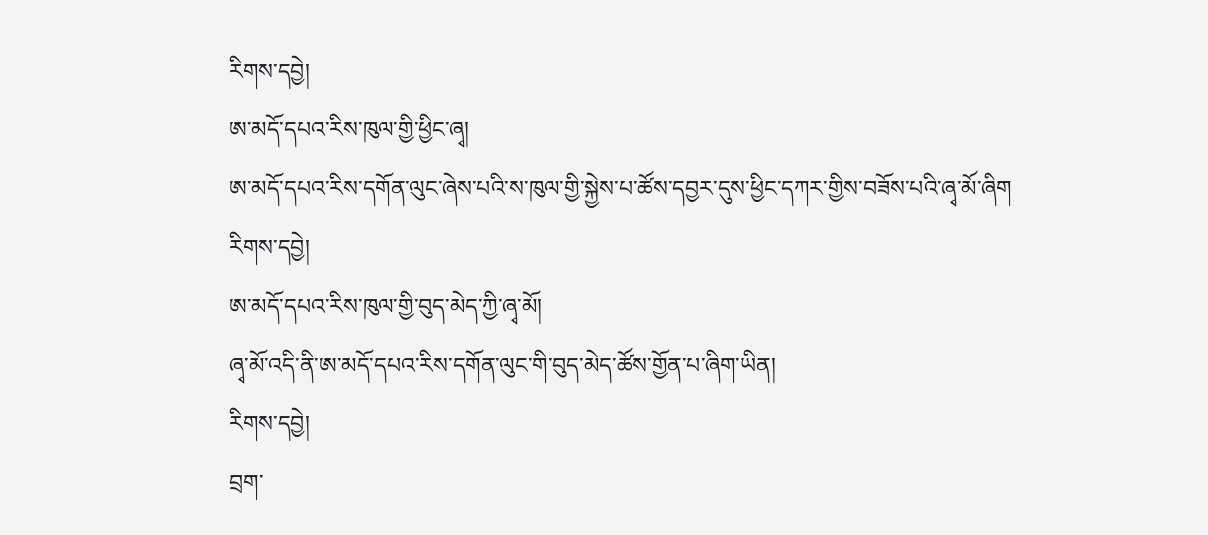རིགས་དབྱེ།
ཨ་མདོ་དཔའ་རིས་ཁུལ་གྱི་ཕྱིང་ཞྭ།
ཨ་མདོ་དཔའ་རིས་དགོན་ལུང་ཞེས་པའི་ས་ཁུལ་གྱི་སྐྱེས་པ་ཚོས་དབྱར་དུས་ཕྱིང་དཀར་གྱིས་བཟོས་པའི་ཞྭ་མོ་ཞིག
རིགས་དབྱེ།
ཨ་མདོ་དཔའ་རིས་ཁུལ་གྱི་བུད་མེད་ཀྱི་ཞྭ་མོ།
ཞྭ་མོ་འདི་ནི་ཨ་མདོ་དཔའ་རིས་དགོན་ལུང་གི་བུད་མེད་ཚོས་གྱོན་པ་ཞིག་ཡིན།
རིགས་དབྱེ།
བྲག་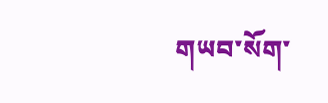གཡབ་སོག་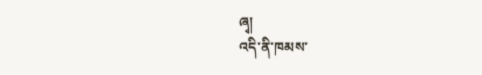ཞྭ།
འདི་ནི་ཁམས་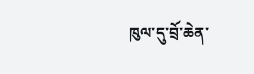ཁུལ་དུ་བྲོ་ཆེན་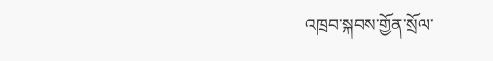འཁྲབ་སྐབས་གྱོན་སྲོལ་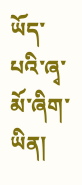ཡོད་པའི་ཞྭ་མོ་ཞིག་ཡིན།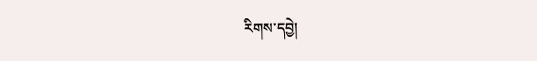རིགས་དབྱེ།